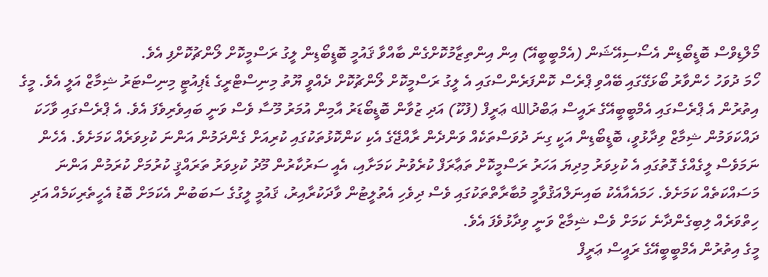މޯލްޑިވްސް ބޮޑީބޯޑިން އެސޯސިއޭޝަން (އެމްބީބީއޭ) އިން އިންތިޒާމުކޮށްގެން ބާއްވާ ޤައުމީ ބޮޑީބޯޑިން ލީގު ރަސްމީކޮށް ލޯންޗުކޮށްފި އެވެ.
ހޯމަ ދުވަހު ހެންވާރު ބޯޅަގޭގައި ބޭއްވި ޕްރެސް ކޮންފަރެންސްގައި އެ ލީގު ރަސްމީކޮށް ލޯންޗުކޮށް ދެއްވީ ޔޫތު މިނިސްޓްރީގެ ޑެޕިއުޓީ މިނިސްޓަރު ޝިމާޒް އަލީ އެވެ. މީގެ އިތުރުން އެ ޕްރެސްގައި އެމްބީބީއޭގެ ރައީސް ޢަބްދުالله ޢަރީފް (ފުކޫ) އަދި ޒުވާން ބޮޑީބޯޑަރު އާމިން އުމަރު މޫސާ ވެސް ވަނީ ބައިވެރިވެފަ އެވެ. އެ ޕްރެސްގައި ވާހަކަ ދައްކަވަމުން ޝިމާޒް ވިދާޅުވީ، ބޮޑީބޯޑިން އަކީ ގިނަ ދުވަސްތަކެއް ވަންދެން ރާއްޖޭގެ އެކި ކަންކޮޅުތަކުގައި ކުރިއަށް ގެންދަމުން އަންނަ ކުޅިވަރެއް ކަމަށެވެ. އެހެން ނަމަވެސް ލީގެއްގެ ގޮތުގައި އެ ކުޅިވަރު މިދިޔަ އަހަރު ރަސްމީކޮށް ތަޢާރަފް ކުރެވުނު ކަމަށާއި، އެއީ ސަރުކާރުން މޫދު ކުޅިވަރު ތަރައްޤީ ކުރުމަށް ކުރަމުން އަންނަ މަސައްކަތެއް ކަމަށެވެ. ހަމައެއާއެކު ބައިނަލްއަޤުވާމީ މުބާރާތްތަކުގައި ވެސް ދިވެހި އެތުލީޓުން ވާދަކުރާއިރު، ޤައުމީ ލީގުގެ ސަބަބުން އެކަމަށް ބޮޑު އެހީތެރިކަމެއް އަދި ހިތްވަރެއް ލިބިގެންދާނެ ކަމަށް ވެސް ޝިމާޒް ވަނީ ވިދާޅުވެފަ އެވެ.
މީގެ އިތުރުން އެމްބީބީއޭގެ ރައީސް ޢަރީފް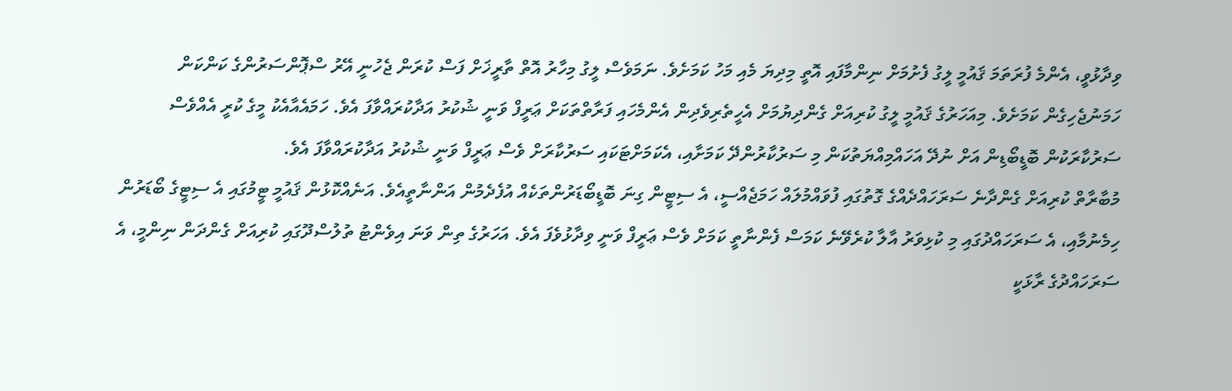ވިދާޅުވީ، އެންމެ ފުރަތަމަ ޤައުމީ ލީގު ފެށުމަށް ނިންމާފައި އޮތީ މިދިޔަ މެއި މަހު ކަމަށެވެ. ނަމަވެސް ލީގު މިހާރު އޮތް ތާރީޚަށް ފަސް ކުރަން ޖެހުނީ އޭރު ސްޕޮންސަރުންގެ ކަންކަން ހަމަނުޖެހިގެން ކަމަށެވެ. މިއަހަރުގެ ޤައުމީ ލީގު ކުރިއަށް ގެންދިޔުމަށް އެހީތެރިވެދިން އެންމެހައި ފަރާތްތަކަށް ޢަރީފް ވަނީ ޝުކުރު އަދާކުރައްވާފަ އެވެ. ހަމައެއާއެކު މީގެ ކުރީ އެއްވެސް ސަރުކާރަކުން ބޮޑީބޯޑިން އަށް ނުދޭ އަހައްމިއްޔަތުކަން މި ސަރުކާރުންދޭ ކަމަށާއި، އެކަމަށްޓަކައި ސަރުކާރަށް ވެސް ޢަރީފް ވަނީ ޝުކުރު އަދާކުރައްވާފަ އެވެ.
މުބާރާތް ކުރިއަށް ގެންދާނެ ސަރަހައްދެއްގެ ގޮތުގައި ފުވައްމުލައް ހަމަޖެއްސީ، އެ ސިޓީން ގިނަ ބޮޑީބޯޑަރުންތަކެއް އުފެދެމުން އަންނާތީއެވެ. އަނެއްކޮޅުން ޤައުމީ ޓީމުގައި އެ ސިޓީގެ ބޯޑަރުން ހިމެނުމާއި، އެ ސަރަހައްދުގައި މި ކުޅިވަރު އާލާ ކުރެވޭނެ ކަމަސް ފެންނާތީ ކަމަށް ވެސް ޢަރީފް ވަނީ ވިދާޅުވެފަ އެވެ. އަހަރުގެ ތިން ވަނަ އިވެންޓު ތުލުސްދޫގައި ކުރިއަށް ގެންދަން ނިންމީ، އެ ސަރަހައްދުގެ ރާޅަކީ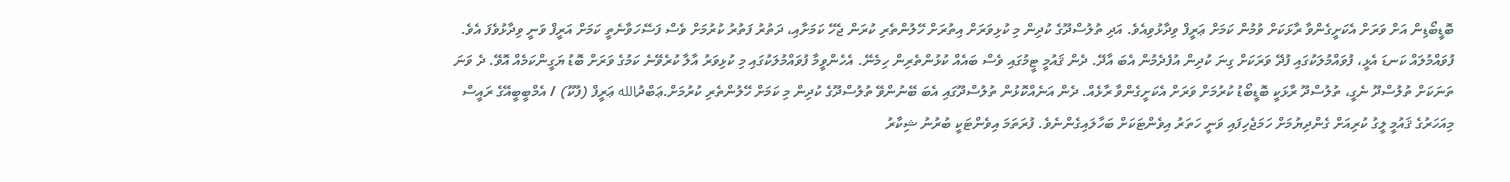ބޮޑީބޯޑިން އަށް ވަރަށް އެކަށީގެންވާ ރާޅަކަށް ވުމުން ކަމަށް ޢަރީފް ވިދާޅުވިއެވެ. އަދި ތުލުސްދޫގެ ކުދިން މި ކުޅިވަރަށް އިތުރަށް ހޭލުންތެރި ކުރަން ޖެހޭ ކަމަށާއި، ދަތުރު ފަތުރު ކުރުމަށް ވެސް ފަސޭހަވާނެތީ ކަމަށް އަރީފް ވަނީ ވިދާޅުވެފަ އެވެ.
ފުވައްމުލައް ކަނޑަ އެޅީ، ފުވައްމުލަކުގައި ފުދޭ ވަރަކަށް ގިނަ ކުދިން އުފެދެމުން އެބަ އާދޭ. ދެން ޤައުމީ ޓީމުގައި ވެސް ބައެއް ކުޅުންތެރިން ހިމެނޭ. އެހެންވީމާ ފުވައްމުލަކުގައި މި ކުޅިވަރު އާލާ ކުރެވޭނެ ކަމުގެ ވަރަށް ބޮޑު ޔަގީންކަމެއް އޮވޭ. ދެ ވަނަ ތަނަކަށް ތުލުސްދޫ ނެގީ، ތުލުސްދޫ ރާޅަކީ ބޮޑީބޯޑު ކުރުމަށް ވަރަށް އެކަށީގެންވާ ރާޅެއް. ދެން އަނެއްކޮޅުން ތުލުސްދޫގައި އެބަ ބޭނުންވޭ ތުލުސްދޫގެ ކުދިން މި ކަމަށް ހޭލުންތެރި ކުރުމަށް.ޢަބްދުالله ޢަރީފް (ފުކޫ) / އެމްބީބީއޭގެ ރައީސް
މިއަހަރުގެ ޤައުމީ ލީގު ކުރިއަށް ގެންދިޔުމަށް ހަމަޖެހިފައި ވަނީ ހަތަރު އިވެންޓަކަށް ބަހާލައިގެންނެވެ. ފުރަތަމަ އިވެންޓަކީ ބުރުނު ޝިކާރު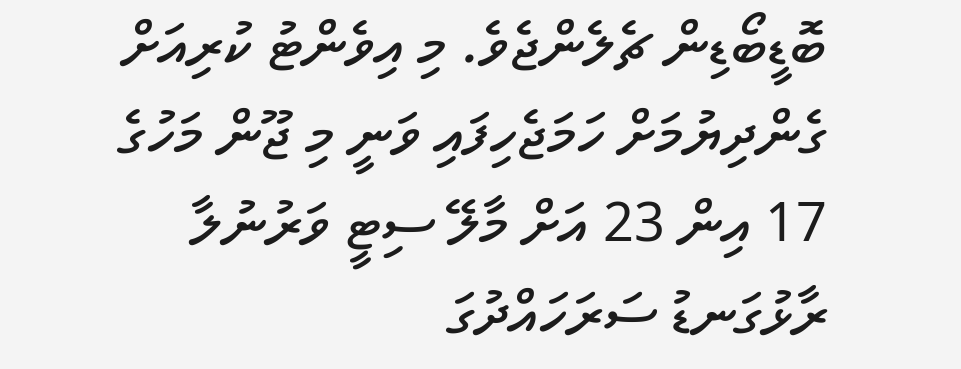ބޮޑީބޯޑިން ޗެލެންޖެވެ. މި އިވެންޓު ކުރިއަށް ގެންދިޔުމަށް ހަމަޖެހިފައި ވަނީ މި ޖޫން މަހުގެ 17 އިން 23 އަށް މާލޭ ސިޓީ ވަރުނުލާ ރާޅުގަނޑު ސަރަހައްދުގަ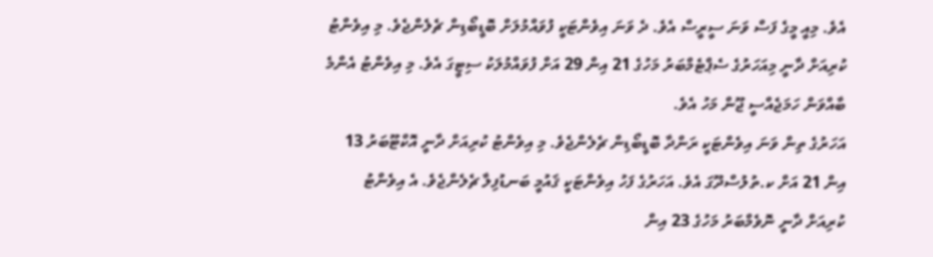އެވެ. މިއީ މީގެ ފަސް ވަނަ ސީރީސް އެވެ. ދެ ވަނަ އިވެންޓަކީ ފުވައްމުލަށް ބޮޑީބޯޑިން ޗެލެންޖެވެ. މި އިވެންޓު ކުރިއަށް ދާނީ މިއަހަރުގެ ސެޕްޓެމްބަރު މަހުގެ 21 އިން 29 އަށް ފުވައްމުލަކު ސިޓީގަ އެވެ. މި އިވެންޓު އެންމެ ބާއްވަން ހަމަޖެއްސީ ޖޫން މަހު އެވެ.
އަހަރުގެ ތިން ވަނަ އިވެންޓަކީ ރަންދާ ބޮޑީބޯޑިން ޗެލެންޖެވެ. މި އިވެންޓު ކުރިއަށް ދާނީ އޮކްޓޫބަރު 13 އިން 21 އަށް ކ.ތުލުސްދޫގަ އެވެ. އަހަރުގެ ފަހު އިވެންޓަކީ ޤައުމީ ބަނޑުފިލާ ޗެލެންޖެވެ. އެ އިވެންޓު ކުރިއަށް ދާނީ ނޮވެމްބަރު މަހުގެ 23 އިން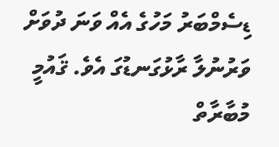ޑިސެމްބަރު މަހުގެ އެއް ވަނަ ދުވަށް ވަރުނުލާ ރާޅުގަނޑުގަ އެވެ. ޤައުމީ މުބާރާތް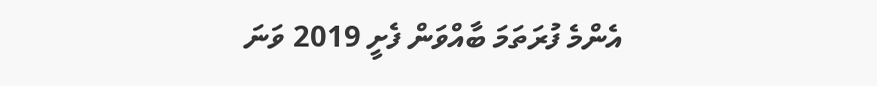އެންމެ ފުރަތަމަ ބާއްވަން ފެށީ 2019 ވަނަ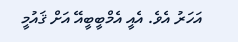އަހަރު އެވެ. އެއީ އެމްބީބީއޭ އަށް ޤައުމީ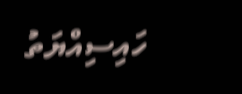ހައިސިއްޔަތު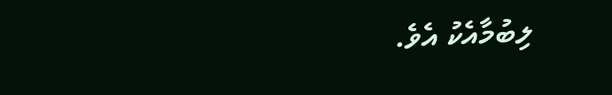ލިބުމާއެކު އެވެ.